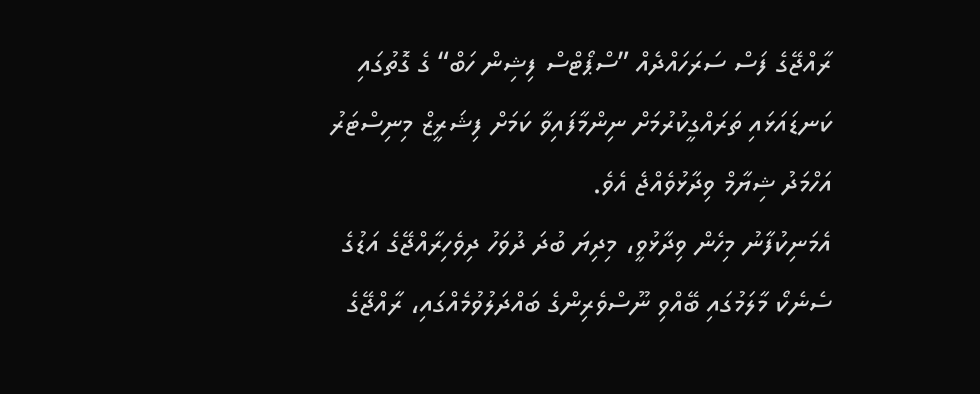ރާއްޖޭގެ ފަސް ސަރަހައްދެއް ”ސްޕޯޓްސް ފިޝިން ހަބް“ ގެ ގޮތުގައި ކަނޑައަޅައި ތަރައްގީކުރުމަށް ނިންމާފައިވާ ކަމަށް ފިޝަރީޒް މިނިސްޓަރު އަހްމަދު ޝިޔާމް ވިދާޅުވެއްޖެ އެވެ.
އެމަނިކުފާނު މިހެން ވިދާޅުވީ، މިދިޔަ ބުދަ ދުވަހު ދިވެހިރާއްޖޭގެ އަޑުގެ ސެނެކޯ މާލަމުގައި ބޭއްވި ނޫސްވެރިންގެ ބައްދަލުވުމެއްގައި، ރާއްޖޭގެ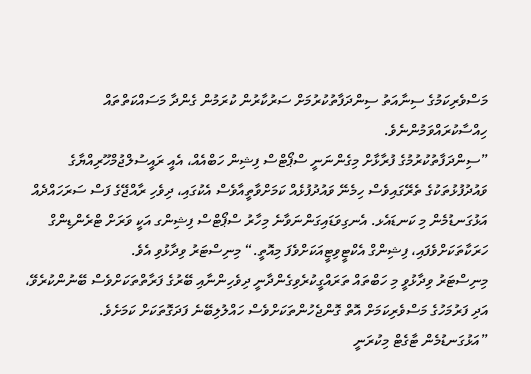މަސްވެރިކަމުގެ ސިނާއަތު ސިންދަފާތުކުރުމަށް ސަރުކާރުން ކުރަމުން ގެންދާ މަސައްކަތްތައް ހިއްސާކުރައްވަމުންނެވެ.
”ސިންދަފާތުކުރުމުގެ ފުރާޅާށް މިގެންނަނީ ސްޕޯޓްސް ފިޝިން ހަބްއެއް، އެއީ ރައީސުލްޖުމްހޫރިއްޔާގެ ވައުދުފުޅުތަކުގެ ތެރޭގައިވެސް ހިމެނޭ ވައުދުފުޅެއް ކަމަށްވާތީއާވެސް އެކުގައި، ދިވެހި ރާއްޖޭގެ ފަސް ސަރަހައްދެއް އަޅުގަނޑުމެން މި ކަނޑައެޅ. އެނގިވަޑައިގަންނަވާނެ މިހާރު ސްޕޯޓްސް ފިޝިންގ އަކީ ވަރަށް ޓްރެންޑިންގް ހަރަކާތަކަށްވެފައި، ފިޝިންގް އެކްޓީވިޓީއަކަށްވެފަ މިއޮތީ.“ މިނިސްޓަރު ވިދާޅުވި އެވެ.
މިނިސްޓަރު ވިދާޅުވީ މި ހަބްތައް ތަރައްގީކުރެވިގެންދާނީ ދިވެހިންނާއި ބޭރުގެ ފަރާތްތަކަށްވެސް ބޭނުންކުރެވޭ، އަދި ފަރުމަހުގެ މަސްވެރިކަމަށް އޮތް ގޮންޖެހުންތަކަށްވެސް ހައްލުލިބޭނެ ފަދަގޮތަކަށް ކަމަށެވެ.
”އަޅުގަނޑުމެން ޓާގެޓް މިކުރަނީ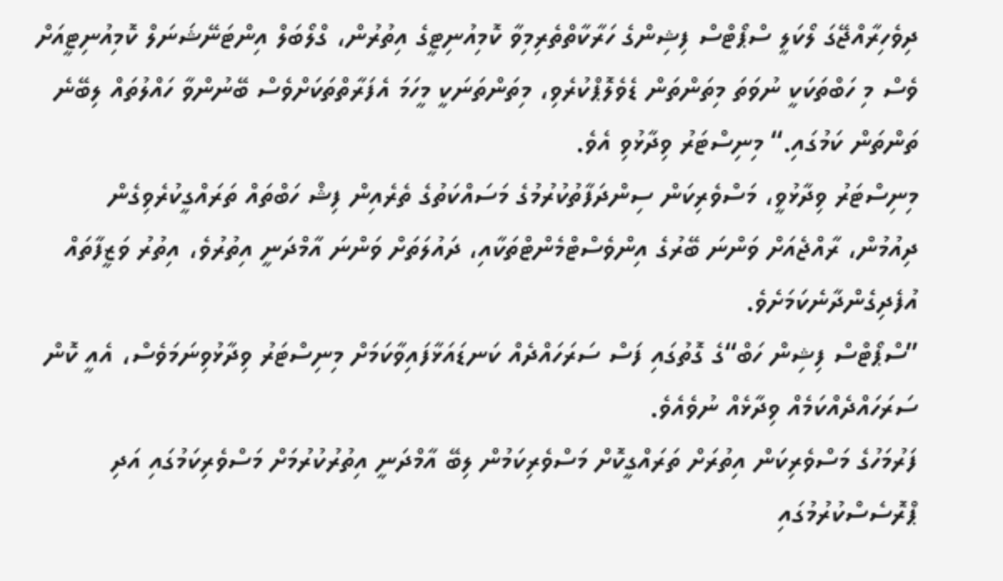ދިވެހިރާއްޖޭގަ ލޯކަލީ ސްޕޯޓްސް ފިޝިންގެ ހަރާކާތްތެރިމިވާ ކޮމިއުނިޓީގެ އިތުރުން، ގްލޯބަލް އިންޓަނޭޝަނަލް ކޮމިއުނިޓީއަށް ވެސް މި ހަބްތަކަކީ ނުވަތަ މިތަންތަން ޑެވެލޮޕްކުރެވި، މިތަންތަނަކީ މީހަމަ އެފަރާތްތަކަށްވެސް ބޭނުންވާ ހައްލުތައް ލިބޭނެ ތަންތަން ކަމުގައި.“ މިނިސްޓަރު ވިދާޅުވި އެވެ.
މިނިސްޓަރު ވިދާޅުވީ، މަސްވެރިކަން ސިންދަފާތުކުރުމުގެ މަސައްކަތުގެ ތެރެއިން ފިޝް ހަބްތައް ތަރައްގީކުރެވިގެން ދިއުމުން، ރާއްޖެއަށް ވަންނަ ބޭރުގެ އިންވެސްޓްމެންޓްތަކާއި، ދައުލަތަށް ވަންނަ އާމްދަނީ އިތުރުވެ، އިތުރު ވަޒީފާތައް އުފެދިގެންދާނެކަމަށެވެ.
”ސްޕޯޓްސް ފިޝިން ހަބް“ގެ ގޮތުގައި ފަސް ސަރަހައްދެއް ކަނޑައަޅާފައިވާކަމަށް މިނިސްޓަރު ވިދާޅުވިނަމަވެސް، އެއީ ކޮން ސަރަހައްދެއްކަމެއް ވިދާޅެއް ނުވެއެވެ.
ފަރުމަހުގެ މަސްވެރިކަން އިތުރަށް ތަރައްގީކޮށް މަސްވެރިކަމުން ލިބޭ އާމްދަނީ އިތުރުކުރުމަށް މަސްވެރިކަމުގައި އަދި ޕްރޮސެސްކުރުމުގައި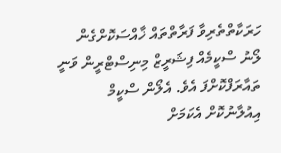ހަރަކާތްތެރިވާ ފަރާތްތައް ޚާއްސަކޮށްގެން ލޯނު ސްކީމެއް ފިޝަރީޒް މިނިސްޓްރީން ވަނީ ތައާރަފްކޮށްފަ އެވެ. އެލޯން ސްކީމް އިއުލާނުކޮށް އެކަމަށް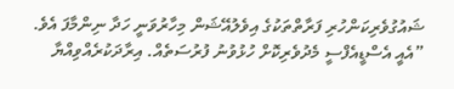ޝައުގުވެރިކަންހުރި ފަރާތްތަކުގެ އިވެލުއޭޝަން މިހާރުވަނީ ހަދާ ނިންމާފަ އެވެ.
”އެއީ އެސްޑީއެފްސީ މެދުވެރިކޮށް ހުޅުވުނު ފުރުސަތެއް. އިރާދަކުރެއްވިއްޔާ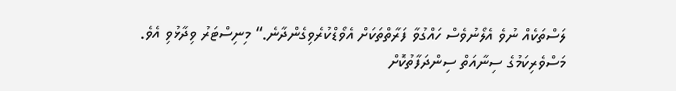ލަސްތަކެއް ނުވެ އެލޯނުވެސް ހައްގުވާ ފަރާތްތަކަށް އެވޯޑްކުރެވިގެންދާނެ.“ މިނިސްޓަރު ވިދާޅުވި އެވެ.
މަސްވެރިކަމުގެ ސިނާއަތް ސިންދަފާތުކޮށް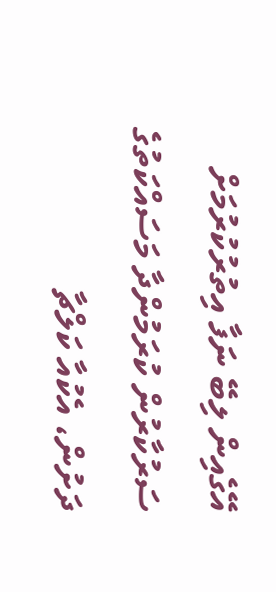އޭގެއިން ލިބޭ ނަފާ އިތުރުކުރުމަށް ސަރުކާރުން ކުރަމުންދާ މަސައްކަތުގެ ދަށުން، އެކުއާ ކަލްޗާ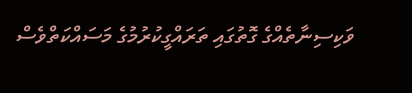ވަކިސިނާތެއްގެ ގޮތުގައި ތަރައްގީކުރުމުގެ މަސައްކަތްވެސް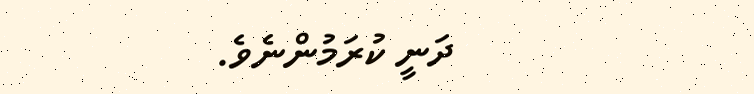ދަނީ ކުރަމުންނެވެ.